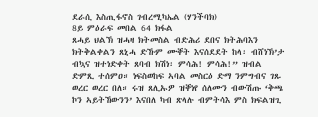ደራሲ እስጢፋኖስ ገብረሚካኤል (ሃንችባክ)
8ይ ምዕራፍ መበል 64 ክፋል
ጸሓይ ህልኽ ዝሓዛ ክትመስል ብድሕሪ ደበና ክትሕባእን ክትቅልቀልን ጸኒሓ ድኹም ሙቐት እናሰደደት ከላ፡ ብሸነኽ’ታ ብኳና ዝተነድቀት ጸባብ ክሽነ፡ ምሳሕ! ምሳሕ!” ዝብል ድምጺ ተሰምዐ። ነፍስወከፍ ኣባል መስርዕ ድማ ንምግብና ገጹ ወረር ወረር በለ። ሩዝ ጸሊኡዎ ዝቐነየ ሰለሙን ብውሽጡ ‘ቅጫ ኮን ኣይትኸውንን’ እናበለ ካብ ጽላሉ ብምትሳእ ምስ ክፍልዝጊ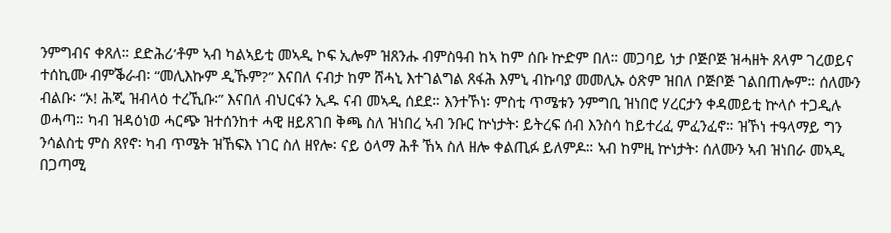ንምግብና ቀጸለ። ደድሕሪ’ቶም ኣብ ካልኣይቲ መኣዲ ኮፍ ኢሎም ዝጸንሑ ብምስዓብ ከኣ ከም ሰቡ ኵድም በለ። መጋባይ ነታ ቦጅቦጅ ዝሓዘት ጸላም ገረወይና ተሰኪሙ ብምቕራብ፡ “መሊእኩም ዲኹም?” እናበለ ናብታ ከም ሸሓኒ እተገልግል ጸፋሕ እምኒ ብኩባያ መመሊኡ ዕጽም ዝበለ ቦጅቦጅ ገልበጠሎም። ሰለሙን ብልቡ፡ “ኦ! ሕጂ ዝብላዕ ተረኺቡ፡” እናበለ ብህርፋን ኢዱ ናብ መኣዲ ሰደደ። እንተኾነ፡ ምስቲ ጥሜቱን ንምግቢ ዝነበሮ ሃረርታን ቀዳመይቲ ኵላሶ ተጋዲሉ ወሓጣ። ካብ ዝዳዕነወ ሓርጭ ዝተሰንከተ ሓዊ ዘይጸገበ ቅጫ ስለ ዝነበረ ኣብ ንቡር ኵነታት፡ ይትረፍ ሰብ እንስሳ ከይተረፈ ምፈንፈኖ። ዝኾነ ተዓላማይ ግን ንሳልስቲ ምስ ጸየኖ፡ ካብ ጥሜት ዝኸፍእ ነገር ስለ ዘየሎ፡ ናይ ዕላማ ሕቶ ኸኣ ስለ ዘሎ ቀልጢፉ ይለምዶ። ኣብ ከምዚ ኵነታት፡ ሰለሙን ኣብ ዝነበራ መኣዲ በጋጣሚ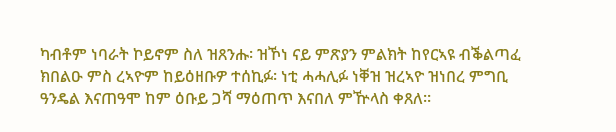ካብቶም ነባራት ኮይኖም ስለ ዝጸንሑ፡ ዝኾነ ናይ ምጽያን ምልክት ከየርኣዩ ብቕልጣፈ ክበልዑ ምስ ረኣዮም ከይዕዘቡዎ ተሰኪፉ፡ ነቲ ሓሓሊፉ ነቐዝ ዝረኣዮ ዝነበረ ምግቢ ዓንዴል እናጠዓሞ ከም ዕቡይ ጋሻ ማዕጠጥ እናበለ ምዅላስ ቀጸለ።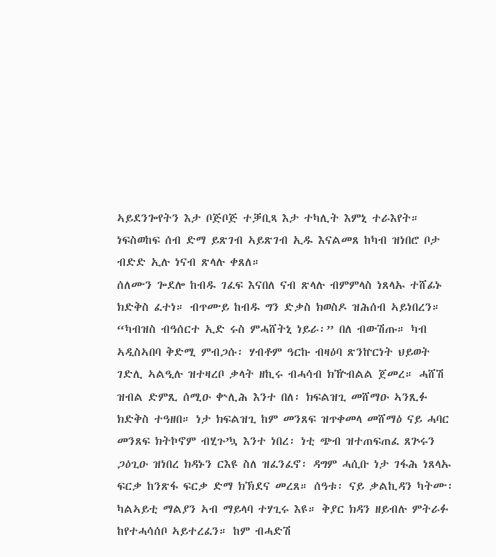ኣይደንጐየትን እታ ቦጅቦጅ ተቓቢጻ እታ ተካሊት እምኒ ተራእየት። ነፍስወከፍ ሰብ ድማ ይጽገብ ኣይጽገብ ኢዱ እናልመጸ ከካብ ዝነበሮ ቦታ ብድድ ኢሉ ነናብ ጽላሉ ቀጸለ።
ሰለሙን ጐደሎ ከብዱ ገፈፍ እናበለ ናብ ጽላሉ ብምምላስ ነጸላኡ ተሸፊኑ ክድቅስ ፈተነ። ብጥሙይ ከብዱ ግን ድቃስ ክወስዶ ዝሕሰብ ኣይነበረን። “ካብዝስ ብዓሰርተ ኢድ ሩስ ምሓሸትኒ ነይራ፡” በለ ብውሽጡ። ካብ ኣዲስኣበባ ቅድሚ ምብጋሱ፡ ሃብቶም ዓርኩ ብዛዕባ ጽንኵርነት ህይወት ገድሊ ኣልዒሉ ዝተዛረቦ ቃላት ዘኪሩ ብሓሳብ ክዅብልል ጀመረ። ሓሸሽ ዝብል ድምጺ ሰሚዑ ቍሊሕ እንተ በለ፡ ክፍልዝጊ መሸማዑ ኣንጺፉ ክድቅስ ተዓዘበ። ነታ ክፍልዝጊ ከም መንጸፍ ዝጥቀመላ መሸማዕ ናይ ሓባር መንጸፍ ክትኮኖም ብሂጉ’ኳ እንተ ነበረ፡ ነቲ ጭብ ዝተጠፍጠፈ ጸጕሩን ጋዕጊዑ ዝነበረ ክዳኑን ርእዩ ስለ ዝፈንፈኖ፡ ዳግም ሓሲቡ ነታ ገፋሕ ነጸላኡ ፍርቃ ከንጽፋ ፍርቃ ድማ ክኽደና መረጸ። ሰዓቱ፡ ናይ ቃልኪዳን ካትሙ፡ ካልኣይቲ ማልያን ኣብ ማይላባ ተሃጊሩ እዩ። ቅያር ክዳን ዘይብሉ ምትራፉ ከየተሓሳሰቦ ኣይተረፈን። ከም ብሓድሽ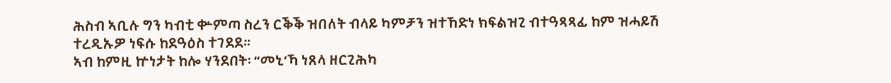ሕስብ ኣቢሉ ግን ካብቲ ቍምጣ ስረን ርቕቕ ዝበለት ብላይ ካምቻን ዝተኸድነ ክፍልዝጊ ብተዓጻጻፊ ከም ዝሓይሽ ተረዲኡዎ ነፍሱ ከደዓዕስ ተገደደ።
ኣብ ከምዚ ኵነታት ከሎ ሃንደበት፡ “መኒ’ኻ ነጸላ ዘርጊሕካ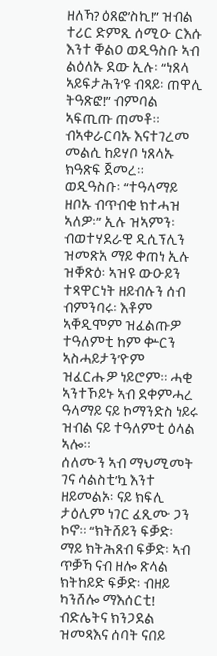ዘለኻ? ዕጸፎ’ስኪ!” ዝብል ተሪር ድምጺ ሰሚዑ ርእሱ እንተ ቐልዐ ወዲዓስቡ ኣብ ልዕለኡ ደው ኢሉ፡ “ነጸላ ኣይፍታሕን’ዩ ብጻይ፡ ጠዋሊ ትዓጽፎ!” ብምባል ኣፍጢጡ ጠመቶ። ብኣቀራርባኡ እናተገረመ መልሲ ከይሃቦ ነጸላኡ ክዓጽፍ ጀመረ።
ወዲዓስቡ፡ “ተዓላማይ ዘቦኡ ብጥብቂ ክተሓዝ ኣለዎ፡” ኢሉ ዝኣምን፡ ብወተሃደራዊ ዲሲፕሊን ዝመጽአ ማይ ቀጠነ ኢሉ ዝቐጽዕ፡ ኣዝዩ ውዑይን ተጻዋርነት ዘይብሉን ሰብ ብምንባሩ፡ እቶም ኣቐዲሞም ዝፈልጡዎ ተዓለምቲ ከም ቍርን ኣስሓይታን’ዮም ዝፈርሑዎ ነይሮም። ሓቂ ኣንተኾይኑ ኣብ ደቀምሓረ ዓላማይ ናይ ኮማንድስ ነይሩ ዝብል ናይ ተዓለምቲ ዕላል ኣሎ።
ሰለሙን ኣብ ማህሚመት ገና ሳልስቲ’ኳ እንተ ዘይመልኦ፡ ናይ ክፍሊ ታዕሊም ነገር ፈጺሙ ጋን ኮኖ። “ክትሸይን ፍቓድ፡ ማይ ክትሕጸብ ፍቓድ፡ ኣብ ጥቓኻ ናብ ዘሎ ጽላል ክትከይድ ፍቓድ፡ ብዘይ ካንሸሎ ማእሰርቲ! ብድሌትና ክንጋደል ዝመጻእና ሰባት ናበይ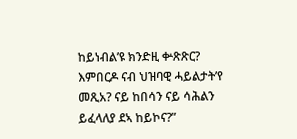ከይነብል’ዩ ክንድዚ ቍጽጽር? እምበርዶ ናብ ህዝባዊ ሓይልታት’የ መጺአ? ናይ ከበሳን ናይ ሳሕልን ይፈላለያ ደኣ ከይኮና?”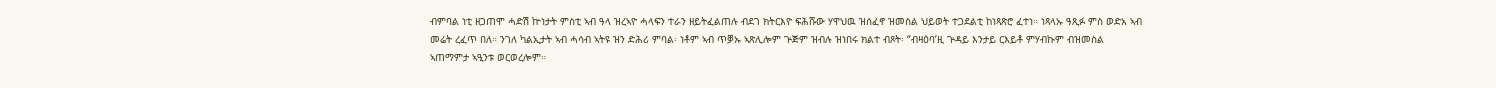ብምባል ነቲ ዘጋጠሞ ሓድሽ ኵነታት ምስቲ ኣብ ዓላ ዝረኣዮ ሓላፍን ተራን ዘይትፈልጠሉ ብደገ ክትርእዮ ፍሕሹው ሃዋህዉ ዝሰፈኖ ዝመስል ህይወት ተጋደልቲ ከነጻጽሮ ፈተነ። ነጻላኡ ዓጺፉ ምስ ወድአ ኣብ መሬት ረፈጥ በለ። ንገለ ካልኢታት ኣብ ሓሳብ ኣትዩ ዝን ድሕሪ ምባል፡ ነቶም ኣብ ጥቓኡ ኣጽሊሎም ጕጅም ዝብሉ ዝነበሩ ክልተ ብጾት፡ “ብዛዕባ’ዚ ጕዳይ እንታይ ርእይቶ ምሃብኩም ብዝመስል ኣጠማምታ ኣዒንቱ ወርወረሎም።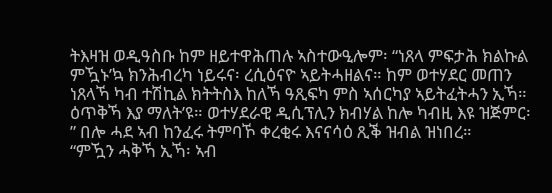ትእዛዝ ወዲዓስቡ ከም ዘይተዋሕጠሉ ኣስተውዒሎም፡ “ነጸላ ምፍታሕ ክልኩል ምዃኑ’ኳ ክንሕብረካ ነይሩና፡ ረሲዕናዮ ኣይትሓዘልና። ከም ወተሃደር መጠን ነጸላኻ ካብ ተሽኪል ክትትስእ ከለኻ ዓጺፍካ ምስ ኣሰርካያ ኣይትፈትሓን ኢኻ። ዕጥቅኻ እያ ማለት’ዩ። ወተሃደራዊ ዲሲፕሊን ክብሃል ከሎ ካብዚ እዩ ዝጅምር፡” በሎ ሓደ ኣብ ከንፈሩ ትምባኾ ቀረቂሩ እናናሳዕ ጺቕ ዝብል ዝነበረ።
“ምዃን ሓቅኻ ኢኻ፡ ኣብ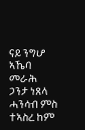ናይ ንግሆ ኣኼባ መራሕ ጋንታ ነጸላ ሓንሳብ ምስ ተኣስረ ከም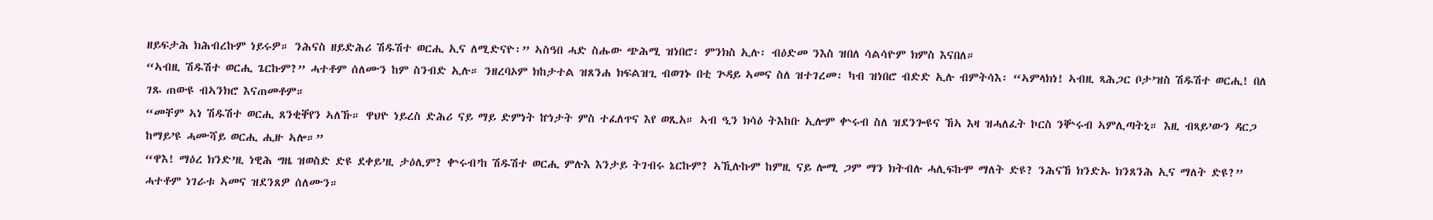ዘይፍታሕ ክሕብረኩም ነይሩዎ። ንሕናስ ዘይድሕሪ ሽዱሽተ ወርሒ ኢና ለሚድናዮ፡” ኣስዓበ ሓድ ስሑው ጭሕሚ ዝነበሮ፡ ምንክስ ኢሉ፡ ብዕድመ ንእስ ዝበለ ሳልሳዮም ክምስ እናበለ።
“ኣብዚ ሽዱሽተ ወርሒ ጌርኩም?” ሓተቶም ሰለሙን ከም ስንብድ ኢሉ። ንዘረባኦም ክከታተል ዝጸንሐ ክፍልዝጊ ብወገኑ በቲ ጕዳይ ኣመና ስለ ዝተገረመ፡ ካብ ዝነበሮ ብድድ ኢሉ ብምትሳእ፡ “ኣምላክነ! ኣብዚ ጻሕጋር ቦታ’ዝስ ሽዱሽተ ወርሒ! በለ ገጹ ጠውዩ ብኣንክሮ እናጠመቶም።
“መቸም ኣነ ሽዱሽተ ወርሒ ጸንቂቐየን ኣለኹ። ዋህዮ ነይረስ ድሕሪ ናይ ማይ ድምነት ኵነታት ምስ ተፈለጥና እየ ወጺአ። ኣብ ዒን ክሳዕ ትእከቡ ኢሎም ቍሩብ ስለ ዝደንጐዩና ኸኣ እዛ ዝሓለፈት ኮርስ ንቝሩብ ኣምሊጣትኒ። እዚ ብጻይ’ውን ዳርጋ ከማይ’ዩ ሓሙሻይ ወርሒ ሒዙ ኣሎ።”
“ዋእ! ማዕረ ክንድ’ዚ ነዊሕ ግዜ ዝወስድ ድዩ ደቀይ’ዚ ታዕሊም? ቍሩብ’ከ ሽዱሽተ ወርሒ ምሉእ እንታይ ትገብሩ ኔርኩም? ኣኺሉኩም ከምዚ ናይ ሎሚ ጋም ማን ክትብሉ ሓሊፍኩሞ ማለት ድዩ? ንሕናኸ ክንድኡ ክንጸንሕ ኢና ማለት ድዩ?” ሓተቶም ነገራቱ ኣመና ዝደንጸዎ ሰለሙን።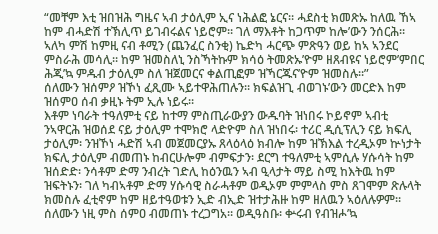“መቸም እቲ ዝበዝሕ ግዜና ኣብ ታዕሊም ኢና ነሕልፎ ኔርና። ሓደስቲ ክመጽኡ ከለዉ ኸኣ ከም ብሓድሽ ተኽሊጥ ይገብሩልና ነይሮም። ገለ ማእቶት ከጋጥም ከሎ’ውን ንሰርሕ። ኣለካ ምሽ ከምዚ ናብ ቶሚን (ጨንፈር ስንቂ) ኬድካ ሓርጭ ምጽዓን ወይ ከኣ ኣንደር ምስራሕ መሳሊ። ከም ዝመስለኒ ንስኻትኩም ክሳዕ ትመጽኡ’ዮም ዘጸብዩና ነይሮም’ምበር ሕጂ’ኳ ምዱብ ታዕሊም ስለ ዝጀመርና ቀልጢፎም ዝኻርጁና’ዮም ዝመስሉ።”
ሰለሙን ዝሰምዖ ዝኾነ ፈጺሙ ኣይተዋሕጠሉን። ክፍልዝጊ ብወገኑ’ውን መርድእ ከም ዝሰምዐ ሰብ ቃዚኑ ትም ኢሉ ነይሩ።
እቶም ነባራት ተዓለምቲ ናይ ከተማ ምስጢራውያን ውዱባት ዝነበሩ ኮይኖም ኣብቲ ንኣዋርሕ ዝወሰደ ናይ ታዕሊም ተሞክሮ ላድዮም ስለ ዝነበሩ፡ ተሪር ዲሲፕሊን ናይ ክፍሊ ታዕሊም፡ ንዝኾነ ሓድሽ ኣብ መጀመርያኡ ጸላዕላዕ ክብሎ ከም ዝኽእል ተረዲኦም ኵነታት ክፍሊ ታዕሊም ብመጠኑ ከብርሁሎም ብምፍታን፡ ደርግ ተዓለምቲ ኣምሲሉ ሃሱሳት ከም ዝሰድድ፡ ንሳቶም ድማ ንብረት ገድሊ ከዕንዉን ኣብ ዒላታት ማይ ስሚ ከእትዉ ከም ዝፍትኑን፡ ገለ ካብኣቶም ድማ ሃሱሳዊ ስራሓቶም ወዲኦም ምምላስ ምስ ጸገሞም ጽሉላት ክመስሉ ፈቲኖም ከም ዘይተዓወቱን ኢድ ብኢድ ዝተታሕዙ ከም ዘለዉን ኣዕለሉዎም። ሰለሙን ነዚ ምስ ሰምዐ ብመጠኑ ተረጋግአ። ወዲዓስቡ፡ ቍሩብ የብዝሖ’ኳ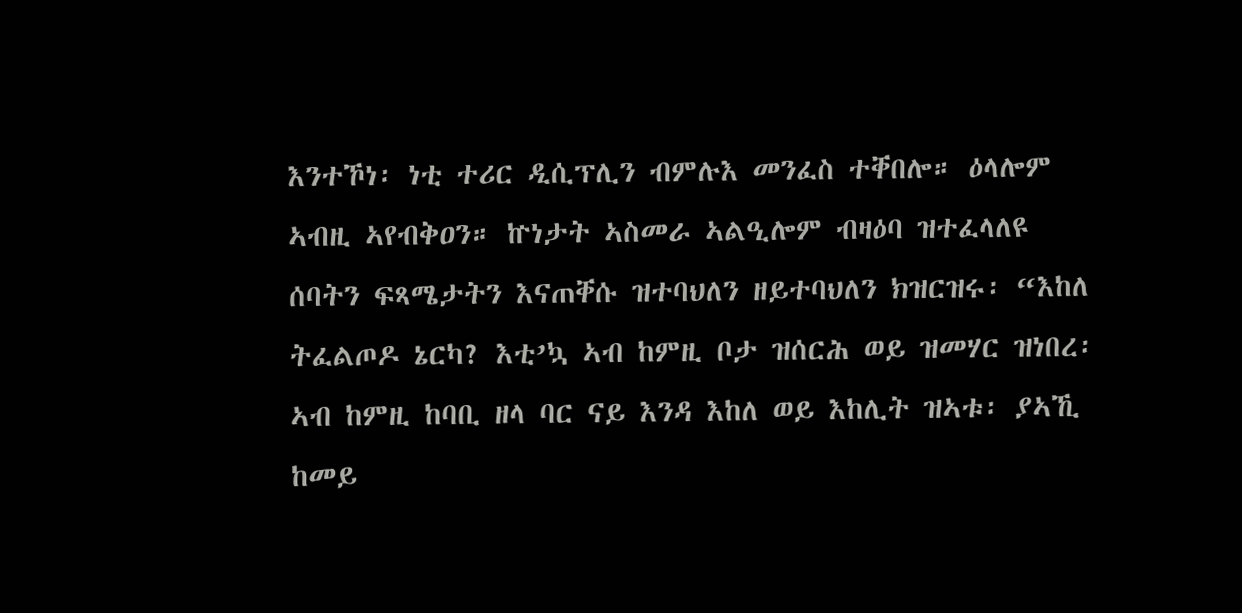እንተኾነ፡ ነቲ ተሪር ዲሲፕሊን ብምሉእ መንፈስ ተቐበሎ። ዕላሎም ኣብዚ ኣየብቅዐን። ኵነታት ኣስመራ ኣልዒሎም ብዛዕባ ዝተፈላለዩ ሰባትን ፍጻሜታትን እናጠቐሱ ዝተባህለን ዘይተባህለን ክዝርዝሩ፡ “እከለ ትፈልጦዶ ኔርካ? እቲ’ኳ ኣብ ከምዚ ቦታ ዝሰርሕ ወይ ዝመሃር ዝነበረ፡ ኣብ ከምዚ ከባቢ ዘላ ባር ናይ እንዳ እከለ ወይ እከሊት ዝኣቱ፡ ያኣኺ ከመይ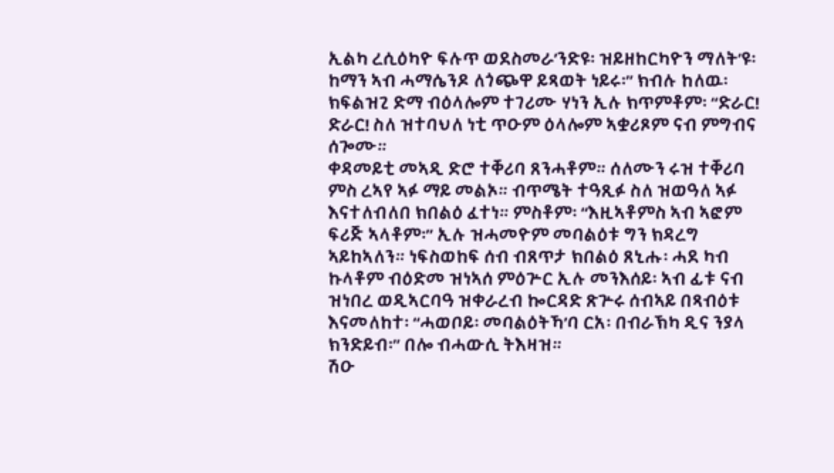ኢልካ ረሲዕካዮ ፍሉጥ ወደስመራ’ንድዩ፡ ዝይዘከርካዮን ማለት’ዩ፡ ከማን ኣብ ሓማሴንዶ ለጎጭዋ ይጻወት ነይሩ፡” ክብሉ ከለዉ፡ ክፍልዝጊ ድማ ብዕላሎም ተገሪሙ ሃነን ኢሉ ክጥምቶም፡ “ድራር! ድራር! ስለ ዝተባህለ ነቲ ጥዑም ዕላሎም ኣቋሪጾም ናብ ምግብና ሰጐሙ።
ቀዳመይቲ መኣዲ ድሮ ተቐሪባ ጸንሓቶም። ሰለሙን ሩዝ ተቐሪባ ምስ ረኣየ ኣፉ ማይ መልኦ። ብጥሜት ተዓጺፉ ስለ ዝወዓለ ኣፉ እናተለብለበ ክበልዕ ፈተነ። ምስቶም፡ “እዚኣቶምስ ኣብ ኣፎም ፍሪጅ ኣላቶም፡” ኢሉ ዝሓመዮም መባልዕቱ ግን ክዳረግ ኣይከኣለን። ነፍስወከፍ ሰብ ብጸጥታ ክበልዕ ጸኒሑ፡ ሓደ ካብ ኩላቶም ብዕድመ ዝነኣሰ ምዕጕር ኢሉ መንእሰይ፡ ኣብ ፊቱ ናብ ዝነበረ ወዲኣርባዓ ዝቀራረብ ኰርዳድ ጽጕሩ ሰብኣይ በጻብዕቱ እናመለከተ፡ “ሓወቦይ፡ መባልዕትኻ’ባ ርአ፡ በብራኽካ ዲና ንያላ ክንድይብ፡” በሎ ብሓውሲ ትእዛዝ።
ሽዑ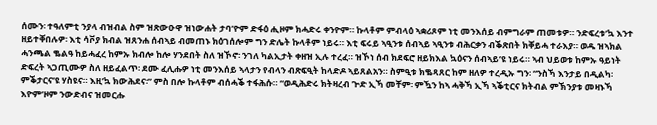ሰሙን፡ ተዓለምቲ ንያላ ብዝብል ስም ዝጽውዑዋ ዝነውሐት ታባ’ዮም ድፋዕ ሒዞም ክሓድሩ ቀንዮም። ኩላቶም ምብላዕ ኣቋሪጾም ነቲ መንእሰይ ብምግራም ጠመቱዎ። ንድፍረቱ’ኳ እንተ ዘይተቐበሉዎ፡ እቲ ሳቮያ ክብል ዝጸንሐ ሰብኣይ ብመጠኑ ክዕገሰሎም ግን ድሌት ኩላቶም ነይሩ። እቲ ፍሩይ ኣዒንቱ ሰብኣይ ኣዒንቱ ብሕርቃን ብቕጽበት ክቐይሓ ተራእያ። ወዱ ዝኣክል ሓንጫል ቈልዓ ከይሓፈረ ከምኡ ክብሎ ከሎ ሃንደበት ስለ ዝኾኖ፡ ንገለ ካልኢታት ቀዘዝ ኢሉ ተረፈ። ዝኾነ ሰብ ክደፍሮ ዘይክእል ኳዕናን ሰብኣይ’ዩ ነይሩ። ኣብ ህይወቱ ከምኡ ዓይነት ድፍረት ኣጋጢሙዎ ስለ ዘይፈልጥ፡ ደሙ ፈሊሑዎ ነቲ መንእሰይ ኣላታን የብላን ብጽፍዒት ከላድዶ ኣይጸልአን። ስምዒቱ ክቈጻጸር ከም ዘለዎ ተረዲኡ ግን፡ “ንስኻ እንታይ በዲልካ፡ ምቕታርና’ዩ ሃስዩና። እዚ’ኳ ክውሕደና፡” ምስ በሎ ኩላቶም ብሰሓቕ ተፋሕሱ። “ወዲሕድሩ ክትዛረብ ጕድ ኢኻ መቸም፡ ምዃን ከኣ ሓቅኻ ኢኻ ኣቕቲርና ክትብል ምኽንያቱ መዛኑኻ እዮም’ዞም ንውድብና ዝመርሑ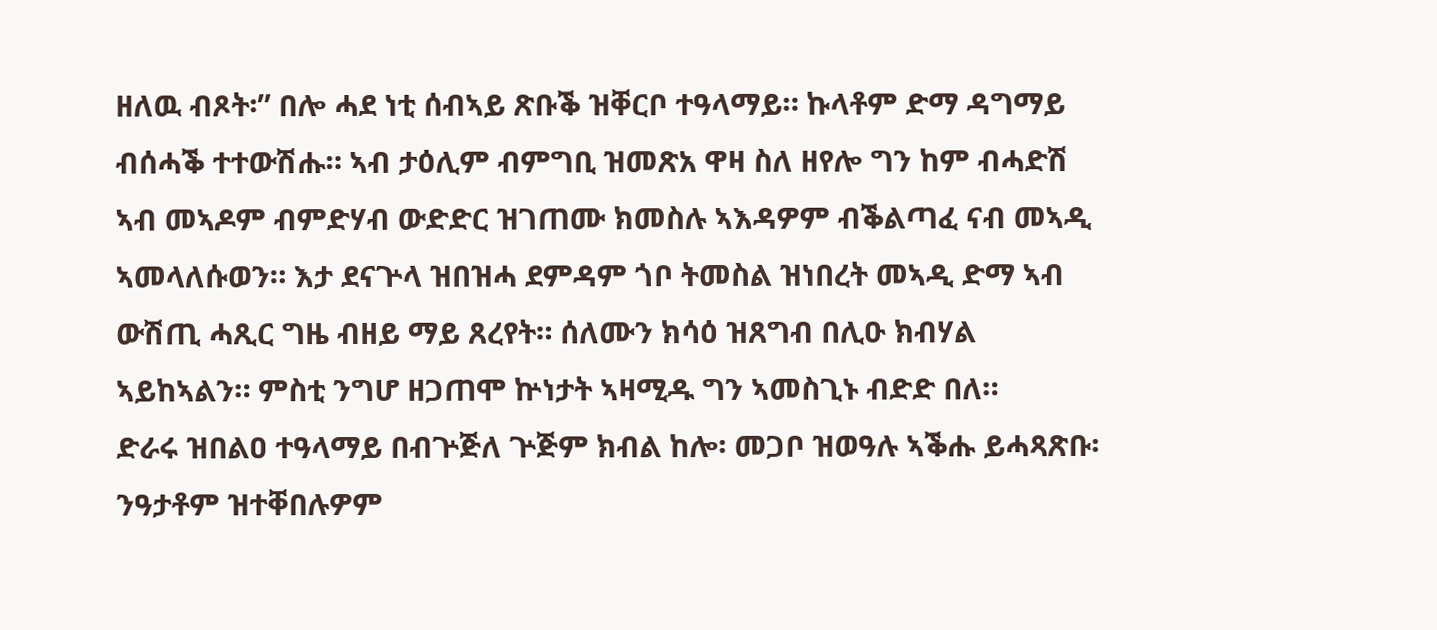ዘለዉ ብጾት፡” በሎ ሓደ ነቲ ሰብኣይ ጽቡቕ ዝቐርቦ ተዓላማይ። ኩላቶም ድማ ዳግማይ ብሰሓቕ ተተውሽሑ። ኣብ ታዕሊም ብምግቢ ዝመጽአ ዋዛ ስለ ዘየሎ ግን ከም ብሓድሽ ኣብ መኣዶም ብምድሃብ ውድድር ዝገጠሙ ክመስሉ ኣእዳዎም ብቕልጣፈ ናብ መኣዲ ኣመላለሱወን። እታ ደናጕላ ዝበዝሓ ደምዳም ጎቦ ትመስል ዝነበረት መኣዲ ድማ ኣብ ውሽጢ ሓጺር ግዜ ብዘይ ማይ ጸረየት። ሰለሙን ክሳዕ ዝጸግብ በሊዑ ክብሃል ኣይከኣልን። ምስቲ ንግሆ ዘጋጠሞ ኵነታት ኣዛሚዱ ግን ኣመስጊኑ ብድድ በለ።
ድራሩ ዝበልዐ ተዓላማይ በብጕጅለ ጕጅም ክብል ከሎ፡ መጋቦ ዝወዓሉ ኣቕሑ ይሓጻጽቡ፡ ንዓታቶም ዝተቐበሉዎም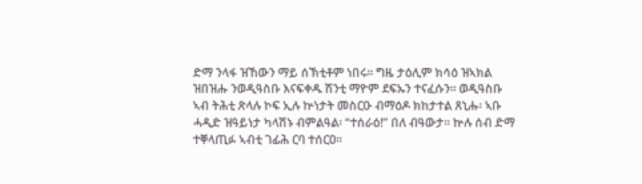ድማ ንላፋ ዝኸውን ማይ ሰኽቲቶም ነበሩ። ግዜ ታዕሊም ክሳዕ ዝኣክል ዝበዝሑ ንወዲዓስቡ እናፍቀዱ ሽንቲ ማዮም ደፍኡን ተናፈሱን። ወዲዓስቡ ኣብ ትሕቲ ጽላሉ ኮፍ ኢሉ ኵነታት መስርዑ ብማዕዶ ክከታተል ጸኒሑ፡ ኣቡ ሓዲድ ዝዓይነታ ካላሽኑ ብምልዓል፡ “ተሰራዕ!” በለ ብዓውታ። ኵሉ ሰብ ድማ ተቐላጢፉ ኣብቲ ገፊሕ ርባ ተሰርዐ።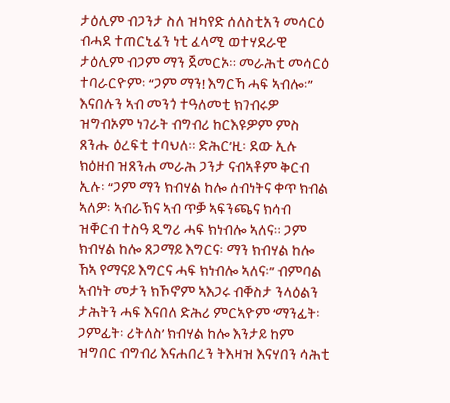ታዕሊም ብጋንታ ስለ ዝካየድ ሰለስቲአን መሳርዕ ብሓደ ተጠርኒፈን ነቲ ፈላሚ ወተሃደራዊ ታዕሊም ብጋም ማን ጀመርኦ። መራሕቲ መሳርዕ ተባራርዮም፡ “ጋም ማን! እግርኻ ሓፍ ኣብሎ፡” እናበሉን ኣብ መንጎ ተዓለመቲ ክገብሩዎ ዝግብኦም ነገራት ብግብሪ ከርእዩዎም ምስ ጸንሑ ዕረፍቲ ተባህለ። ድሕር’ዚ፡ ደው ኢሉ ክዕዘብ ዝጸንሐ መራሕ ጋንታ ናብኣቶም ቅርብ ኢሉ፡ “ጋም ማን ክብሃል ከሎ ሰብነትና ቀጥ ክብል ኣለዎ፡ ኣብራኽና ኣብ ጥቓ ኣፍንጫና ክሳብ ዝቐርብ ተስዓ ዲግሪ ሓፍ ክነብሎ ኣለና። ጋም ክብሃል ከሎ ጸጋማይ እግርና፡ ማን ክብሃል ከሎ ኸኣ የማናይ እግርና ሓፍ ክነብሎ ኣለና፡” ብምባል ኣብነት መታን ክኾኖም ኣእጋሩ ብቐስታ ንላዕልን ታሕትን ሓፍ እናበለ ድሕሪ ምርኣዮም ‘ማንፊት፡ ጋምፊት፡ ሪትለስ’ ክብሃል ከሎ እንታይ ከም ዝግበር ብግብሪ እናሐበረን ትእዛዝ እናሃበን ሳሕቲ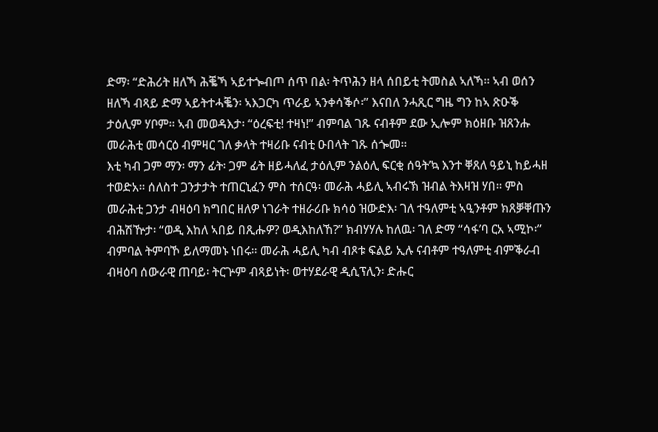ድማ፡ “ድሕሪት ዘለኻ ሕቘኻ ኣይተጐብጦ ሰጥ በል፡ ትጥሕን ዘላ ሰበይቲ ትመስል ኣለኻ። ኣብ ወሰን ዘለኻ ብጻይ ድማ ኣይትተሓቘን፡ ኣእጋርካ ጥራይ ኣንቀሳቕሶ፡” እናበለ ንሓጺር ግዜ ግን ከኣ ጽዑቕ ታዕሊም ሃቦም። ኣብ መወዳእታ፡ “ዕረፍቲ! ተዛነ!” ብምባል ገጹ ናብቶም ደው ኢሎም ክዕዘቡ ዝጸንሑ መራሕቲ መሳርዕ ብምዛር ገለ ቃላት ተዛሪቡ ናብቲ ዑበላት ገጹ ሰጐመ።
እቲ ካብ ጋም ማን፡ ማን ፊት፡ ጋም ፊት ዘይሓለፈ ታዕሊም ንልዕሊ ፍርቂ ሰዓት’ኳ እንተ ቐጸለ ዓይኒ ከይሓዘ ተወድአ። ሰለስተ ጋንታታት ተጠርኒፈን ምስ ተሰርዓ፡ መራሕ ሓይሊ ኣብሩኽ ዝብል ትእዛዝ ሃበ። ምስ መራሕቲ ጋንታ ብዛዕባ ክግበር ዘለዎ ነገራት ተዘራሪቡ ክሳዕ ዝውድእ፡ ገለ ተዓለምቲ ኣዒንቶም ክጸቓቐጡን ብሕሽዅታ፡ “ወዲ እከለ ኣበይ በጺሑዎ? ወዲእከለኸ?” ክብሃሃሉ ከለዉ፡ ገለ ድማ “ሳፋ’ባ ርአ ኣሚኮ፡” ብምባል ትምባኾ ይለማመኑ ነበሩ። መራሕ ሓይሊ ካብ ብጾቱ ፍልይ ኢሉ ናብቶም ተዓለምቲ ብምቕራብ ብዛዕባ ሰውራዊ ጠባይ፡ ትርጕም ብጻይነት፡ ወተሃደራዊ ዲሲፕሊን፡ ድሑር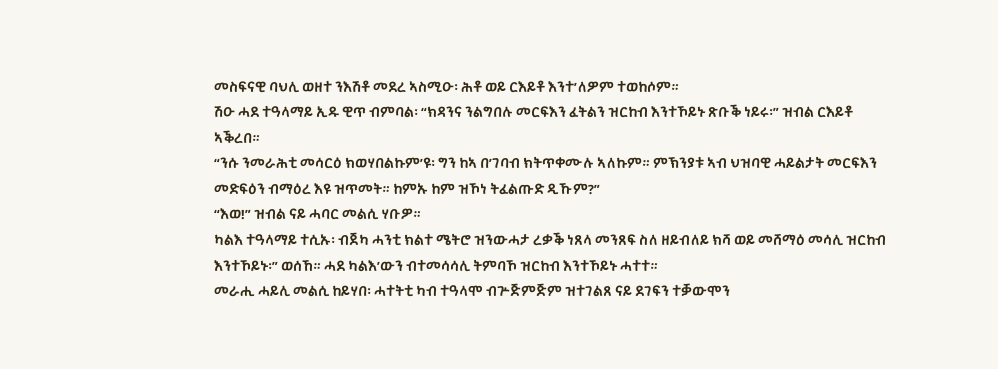መስፍናዊ ባህሊ ወዘተ ንእሽቶ መደረ ኣስሚዑ፡ ሕቶ ወይ ርእይቶ እንተ’ለዎም ተወከሶም።
ሽዑ ሓደ ተዓላማይ ኢዱ ዊጥ ብምባል፡ “ክዳንና ንልግበሉ መርፍእን ፈትልን ዝርከብ እንተኾይኑ ጽቡቕ ነይሩ፡” ዝብል ርእይቶ ኣቕረበ።
“ንሱ ንመራሕቲ መሳርዕ ክወሃበልኩም’ዩ፡ ግን ከኣ በ’ገባብ ክትጥቀሙሉ ኣለኩም። ምኽንያቱ ኣብ ህዝባዊ ሓይልታት መርፍእን መድፍዕን ብማዕረ እዩ ዝጥመት። ከምኡ ከም ዝኾነ ትፈልጡድ ዲኹም?”
“እወ!” ዝብል ናይ ሓባር መልሲ ሃቡዎ።
ካልእ ተዓላማይ ተሲኡ፡ ብጀካ ሓንቲ ክልተ ሜትሮ ዝንውሓታ ረቃቕ ነጸላ መንጸፍ ስለ ዘይብለይ ክሻ ወይ መሸማዕ መሳሊ ዝርከብ እንተኾይኑ፡” ወሰኸ። ሓደ ካልእ’ውን ብተመሳሳሊ ትምባኾ ዝርከብ እንተኾይኑ ሓተተ።
መራሒ ሓይሊ መልሲ ከይሃበ፡ ሓተትቲ ካብ ተዓላሞ ብጕጅምጅም ዝተገልጸ ናይ ደገፍን ተቓውሞን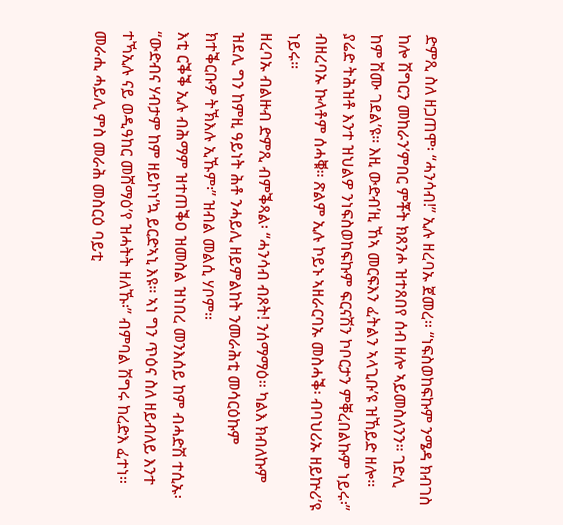ድምጺ ስለ ዘጋጠሞ፡ “ሓንሳብ!” ኢሉ ዘረባኡ ጀመረ። “ነፍስወከፍኩም ንሜዳ ክብገስ ከሎ ሽግርን መከራን’ምበር ምቾት ክጸንሖ ዝተጸበየ ሰብ ዘሎ ኣይመስለንን። ገድሊ ከም ሽሙ ገደል’ዩ። እዚ ውድብ’ዚ ኸኣ መርፍእን ፈትልን ኣላጊቡ’ዩ ዝኸይድ ዘሎ። ያሬድ ትሕዝቶ እንተ ዝህልዎ ንነፍስወከፍኩም ፍርናሽን ኮቦርታን ምቐረበልኩም ነይሩ፡” ብዘረባኡ ኩላቶም ሰሓቑ። ጽልም ኢሉ ኮይኑ ኣዘራርባኡ መስሓቕ፡ ብባህሪኡ ዘይኵሪ’ዩ ነይሩ።
ዘረባኡ ብልዙብ ድምጺ ብምቕጻል፡ “ሓንሳብ ብጾት! ንሰማማዕ። ካልእ ክብለኩም ዝደሊ ግን ከምዚ ዓይነት ሕቶ ንሓይሊ ዘይምልከት ንመራሕቲ መሳርዕኩም ክተቕርቡዎ ትኽእሉ ኢኹም፡” ዝብል መልሲ ሃቦም።
እቲ ርቕቕ ኢሉ ብሕማም ዝተጠቕዐ ዝመስል ዝነበረ መንእሰይ ከም ብሓድሽ ተሲኡ፡ “ውድብና ሃብታም ከም ዘይኮነ’ኳ ይርድኣኒ እዩ። ኣነ ግን ጥዕና ስለ ዘይብለይ እንተ ተኻኢሉ ናይ ወዲዓከር መሸማዕ’የ ዝሓትት ዘለኹ፡” ብምባል ሽግሩ ከረድእ ፈተነ።
መራሒ ሓይሊ ምስ መራሕ መስርዕ ባይቲ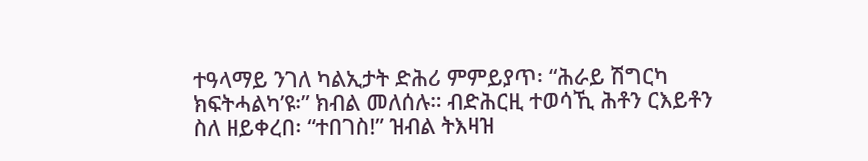ተዓላማይ ንገለ ካልኢታት ድሕሪ ምምይያጥ፡ “ሕራይ ሽግርካ ክፍትሓልካ’ዩ፡” ክብል መለሰሉ። ብድሕርዚ ተወሳኺ ሕቶን ርእይቶን ስለ ዘይቀረበ፡ “ተበገስ!” ዝብል ትእዛዝ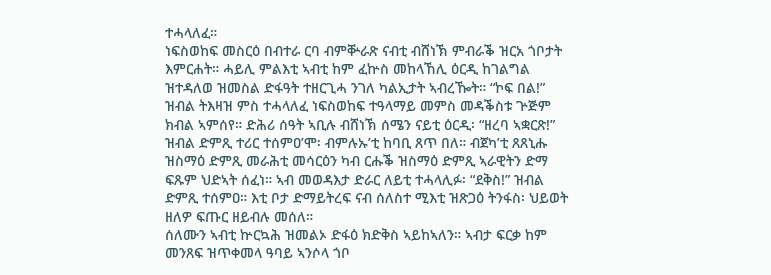ተሓላለፈ።
ነፍስወከፍ መስርዕ በብተራ ርባ ብምቝራጽ ናብቲ ብሸነኽ ምብራቕ ዝርአ ጎቦታት እምርሐት። ሓይሊ ምልእቲ ኣብቲ ከም ፈኵስ መከላኸሊ ዕርዲ ከገልግል ዝተዳለወ ዝመስል ድፋዓት ተዘርጊሓ ንገለ ካልኢታት ኣብረዀት። “ኮፍ በል!” ዝብል ትእዛዝ ምስ ተሓላለፈ ነፍስወከፍ ተዓላማይ መምስ መዳቕስቱ ጕጅም ክብል ኣምሰየ። ድሕሪ ሰዓት ኣቢሉ ብሸነኽ ሰሜን ናይቲ ዕርዲ፡ “ዘረባ ኣቋርጽ!” ዝብል ድምጺ ተሪር ተሰምዐ’ሞ፡ ብምሉኡ’ቲ ከባቢ ጸጥ በለ። ብጀካ’ቲ ጸጸኒሑ ዝስማዕ ድምጺ መራሕቲ መሳርዕን ካብ ርሑቕ ዝስማዕ ድምጺ ኣራዊትን ድማ ፍጹም ህድኣት ሰፈነ። ኣብ መወዳእታ ድራር ለይቲ ተሓላሊፉ፡ “ደቅስ!” ዝብል ድምጺ ተሰምዐ። እቲ ቦታ ድማይትረፍ ናብ ሰለስተ ሚእቲ ዝጽጋዕ ትንፋስ፡ ህይወት ዘለዎ ፍጡር ዘይብሉ መሰለ።
ሰለሙን ኣብቲ ኵርኳሕ ዝመልኦ ድፋዕ ክድቅስ ኣይከኣለን። ኣብታ ፍርቃ ከም መንጸፍ ዝጥቀመላ ዓባይ ኣንሶላ ጎቦ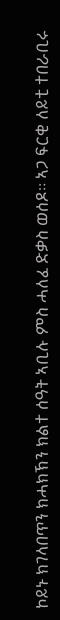ኮይኑ ክገላበጥን ክሓክኽን ክልተ ሰዓት ኣቢሉ ምስ ሓለፈ ድቃስ ወሰዶ። ኣጋ ፍርቂ ለይቲ ተበራቢሩ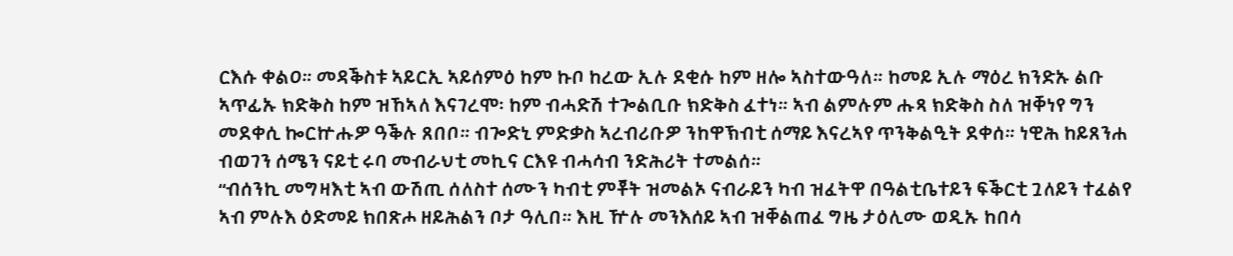ርእሱ ቀልዐ። መዳቕስቱ ኣይርኢ ኣይሰምዕ ከም ኩቦ ከረው ኢሉ ደቂሱ ከም ዘሎ ኣስተውዓለ። ከመይ ኢሉ ማዕረ ክንድኡ ልቡ ኣጥፊኡ ክድቅስ ከም ዝኸኣለ እናገረሞ፡ ከም ብሓድሽ ተጐልቢቡ ክድቅስ ፈተነ። ኣብ ልምሉም ሑጻ ክድቅስ ስለ ዝቐነየ ግን መደቀሲ ኰርኵሑዎ ዓቕሉ ጸበቦ። ብጐድኒ ምድቃስ ኣረብሪቡዎ ንከዋኽብቲ ሰማይ እናረኣየ ጥንቅልዒት ደቀሰ። ነዊሕ ከይጸንሐ ብወገን ሰሜን ናይቲ ሩባ መብራህቲ መኪና ርእዩ ብሓሳብ ንድሕሪት ተመልሰ።
“ብሰንኪ መግዛእቲ ኣብ ውሽጢ ሰለስተ ሰሙን ካብቲ ምቾት ዝመልኦ ናብራይን ካብ ዝፈትዋ በዓልቲቤተይን ፍቕርቲ ጓለይን ተፈልየ ኣብ ምሉእ ዕድመይ ክበጽሖ ዘይሕልን ቦታ ዓሊበ። እዚ ዅሉ መንእሰይ ኣብ ዝቐልጠፈ ግዜ ታዕሊሙ ወዲኡ ከበሳ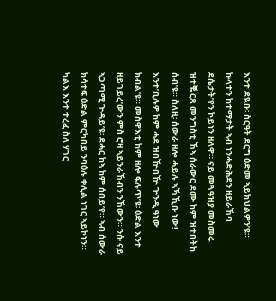እንተ ደዪቡ፡ ስርዓት ደርግ ዕድመ ኣይክህልዎን’ዩ። ኩላተን ከተማታት ኣብ ነንሓድሕደን ዘይራኸባ ደሴታት’የን ኮይነን ዘለዋ። ናይ መጓዓዝያ መስመሩ ዝተቘርጸ መንግስቲ ኸኣ ሰራውር ደሙ ከም ዝተበትከ ሰብ’ዩ። ስለዚ፡ ሰውራ ዘሎ ሓይሉ ኣኻኺቡ ነው! እንተ’ቢሉዎ ከም ሓደ ዝበዅበዅ ጕንዲ ዓነው ክብል’ዩ። መስዋእቲ ከም ዘሎ ፍሉጥ’ዩ፡ ዕድል እንተ ዘይገይረ’ውን ምስ ሮዛ ኣይንራኸብን ንኸውን። ንሱ ናይ ኣጋጣሚ ጕዳይ’ዩ፡ ደሓር ከኣ ከም ሰበይ’የ። ኣብ ሰውራ ክሳተፍ ዕድል ምርካበይ ንባዕሉ ቀሊል ነገር ኣይኮነን። ካልእ እንተ ተረፈ ስለ ሃገር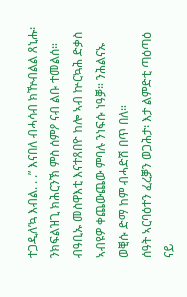ተጋዲለ’ኳ እብል. . .” እናበለ ብሓሳብ ክዅብልል ጸኒሑ፡ ንክፍልዝጊ ክሕርንኽ ምስ ሰምዖ ናብ ልቡ ተመልሰ። ብዓቢኡ መስዋእቲ እናተጸበዮ ከሎ ኣብ ኵርኳሕ ድቃስ ኣብዩዎ ቀጨውጨው ምባሉ ንነፍሱ ነዓቓ። ንሕልናኡ ወቒሱ ድማ ከም ብሓድሽ በጥ በለ።
ሰዓት ኣርባዕተን ፈረቓን ወጋሕታ፡ እታ ልምድቲ ጣዕጣዕ ናይ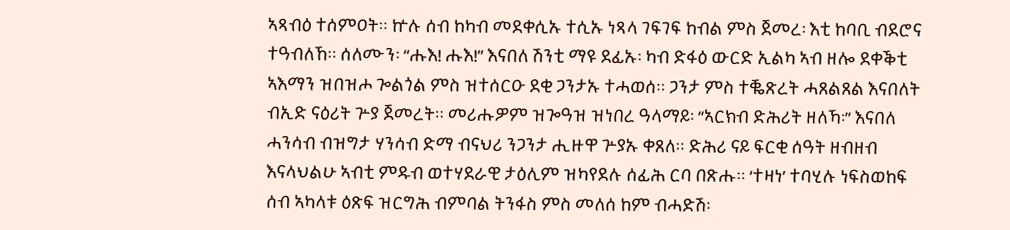ኣጻብዕ ተሰምዐት። ኵሉ ሰብ ከካብ መደቀሲኡ ተሲኡ ነጻላ ገፍገፍ ከብል ምስ ጀመረ፡ እቲ ከባቢ ብደሮና ተዓብለኸ። ሰለሙን፡ “ሑእ! ሑእ!” እናበለ ሽንቲ ማዩ ደፊኡ፡ ካብ ድፋዕ ውርድ ኢልካ ኣብ ዘሎ ደቀቕቲ ኣእማን ዝበዝሖ ጐልጎል ምስ ዝተሰርዑ ደቂ ጋንታኡ ተሓወሰ። ጋንታ ምስ ተቘጽረት ሓጸልጸል እናበለት ብኢድ ናዕሪት ጕያ ጀመረት። መሪሑዎም ዝጐዓዝ ዝነበረ ዓላማይ፡ “ኣርክብ ድሕሪት ዘለኻ፡” እናበለ ሓንሳብ ብዝግታ ሃንሳብ ድማ ብናህሪ ንጋንታ ሒዙዋ ጕያኡ ቀጸለ። ድሕሪ ናይ ፍርቂ ሰዓት ዘብዘብ እናላህልሁ ኣብቲ ምዱብ ወተሃደራዊ ታዕሊም ዝካየደሉ ሰፊሕ ርባ በጽሑ። ‘ተዛነ’ ተባሂሉ ነፍስወከፍ ሰብ ኣካላቱ ዕጽፍ ዝርግሕ ብምባል ትንፋስ ምስ መለሰ ከም ብሓድሽ፡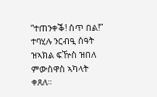“ተጠንቀቕ! ሰጥ በል!” ተባሂሉ ንርብዒ ሰዓት ዝኣክል ፍዅስ ዝበለ ምውስዋስ ኣካላት ቀጸለ።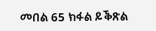መበል 65 ክፋል ይቕጽል